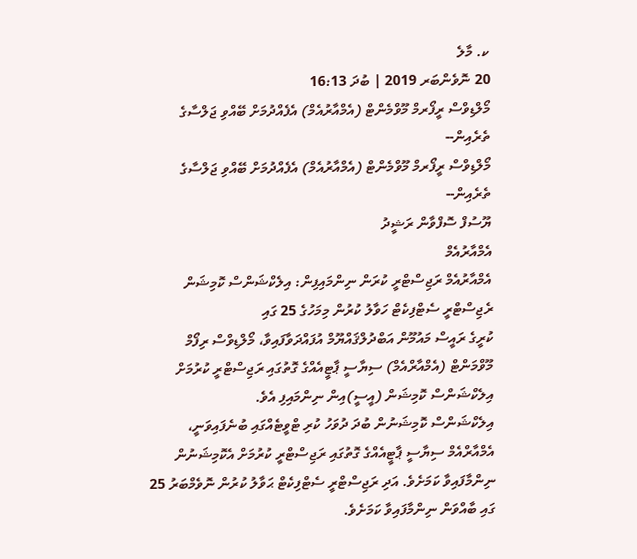ކ. މާލެ
20 ނޮވެންބަރ 2019 | ބުދަ 16:13
މޯލްޑިވްސް ރީފޯރމް މޫވްމެންޓް (އެމްއާރުއެމް) އެފެއްދުމަށް ބޭއްވި ޖަލްސާގެ ތެރެއިން--
މޯލްޑިވްސް ރީފޯރމް މޫވްމެންޓް (އެމްއާރުއެމް) އެފެއްދުމަށް ބޭއްވި ޖަލްސާގެ ތެރެއިން--
ޔޫސުފް ސޮފްވާން ރަޝީދު
އެމްއާރުއެމް
އެމްއާރުއެމް ރަޖިސްޓްރީ ކުރަން ނިންމައިފިން: އިލެކްޝަންސް ކޮމިޝަން
ރެޖިސްޓްރީ ސެޓްފިކެޓް ހަވާލު ކުރުން މިމަހުގެ 25 ގައި
ކުރީގެ ރައީސް މައުމޫން އަބްދުލްޤައްޔޫމް އުފައްދަވާފައިވާ، މޯލްޑިވްސް ރިފޯމް މޫވްމަންޓް (އެމްއާރްއެމް) ސިޔާސީ ޕާޓީއެއްގެ ގޮތުގައި ރަޖިސްޓްރީ ކުރުމަށް އިލެކްޝަންސް ކޮމިޝަން (އީސީ)އިން ނިންމައިފި އެވެ.
އިލެކްޝަންސް ކޮމިޝަނުން ބުދަ ދުވަހު ކުރި ޓްވީޓެއްގައި ބުނެފައިވަނީ، އެމްއާރްއެމް ސިޔާސީ ޕާޓީއެއްގެ ގޮތުގައި ރަޖިސްޓްރީ ކުރުމަށް އެކޮމިޝަނުން ނިންމާފައިވާ ކަމަށެވެ. އަދި ރަޖިސްޓްރީ ސެޓްފިކެޓް ޙަވާލު ކުރުން ނޮވެމްބަރު 25 ގައި ބާއްވަން ނިންމާފައިވާ ކަމަށެވެ.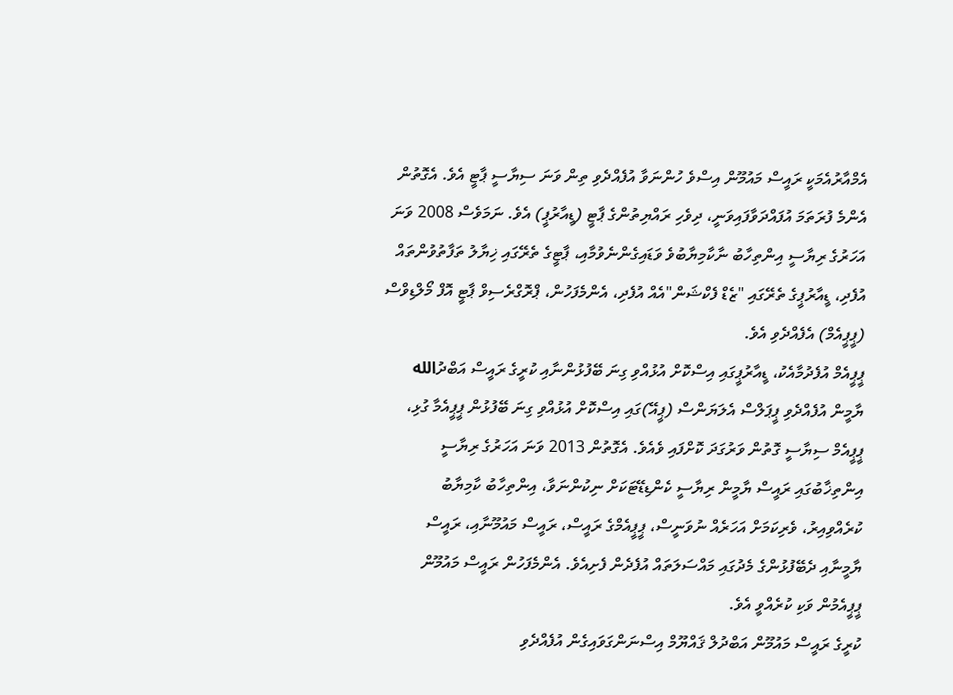އެމްއާރުއެމަކީ ރައީސް މައުމޫން އިސްވެ ހުންނަވާ އުފެއްދެވި ތިން ވަނަ ސިޔާސީ ޕާޓީ އެވެ. އެގޮތުން އެންމެ ފުރަތަމަ އުފައްދަވާފައިވަނީ، ދިވެހި ރައްޔިތުންގެ ޕާޓީ (ޑީއާރުޕީ) އެވެ. ނަމަވެސް 2008 ވަނަ އަހަރުގެ ރިޔާސީ އިންތިހާބު ނާކާމިޔާބުވެ ވަޑައިގެންނެވުމާއި، ޕާޓީގެ ތެރޭގައި ޚިޔާލު ތަފާތުވުންތައް އުފެދި، ޑީއާރުޕީގެ ތެރޭގައި "ޒެޑް ފެކްޝަން"އެއް އުފެދި، އެންމެފަހުން، ޕްރޮގްރެސިވް ޕާޓީ އޮފް މޯލްޑިވްސް (ޕީޕީއެމް) އެފެއްދެވި އެވެ.
ޕީޕީއެމް އުފެދުމާއެކު، ޑީއާރުޕީގައި އިސްކޮށް އުޅުއްވި ގިނަ ބޭފުޅުންނާއި ކުރީގެ ރައީސް އަބްދުالله ޔާމީން އުފެއްދެވި ޕީޕަލްސް އެލަޔަންސް (ޕީއޭ)ގައި އިސްކޮށް އުޅުއްވި ގިނަ ބޭފުޅުން ޕީޕީއެމާ ގުޅި، ޕީޕީއެމް ސިޔާސީ ގޮތުން ވަރުގަދަ ކޮށްފައި ވެއެވެ. އެގޮތުން 2013 ވަނަ އަހަރުގެ ރިޔާސީ އިންތިޚާބުގައި ރައީސް ޔާމީން ރިޔާސީ ކެންޑިޑޭޓަކަށް ނިކުންނަވާ، އިންތިހާބު ކާމިޔާބު ކުރެއްވިއިރު، ވެރިކަމަށް އަހަރެއް ނުވަނީސް، ޕީޕީއެމްގެ ރައީސް، ރައީސް މައުމޫނާއި، ރައީސް ޔާމީނާއި ދެބޭފުޅުންގެ މެދުގައި މައްސަލަތައް އުފެދެން ފެށިއެވެ. އެންމެފަހުން ރައީސް މައުމޫން ޕީޕީއެމުން ވަކި ކުރެއްވީ އެވެ.
ކުރީގެ ރައީސް މައުމޫން އަބްދުލް ޤައްޔޫމް އިސްނަންގަވައިގެން އުފެއްދެވި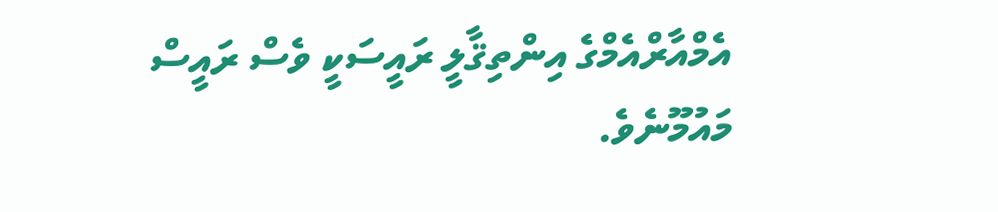އެމްއާރްއެމްގެ އިންތިޤާލީ ރައީސަކީ ވެސް ރައީސް މައުމޫނެވެ.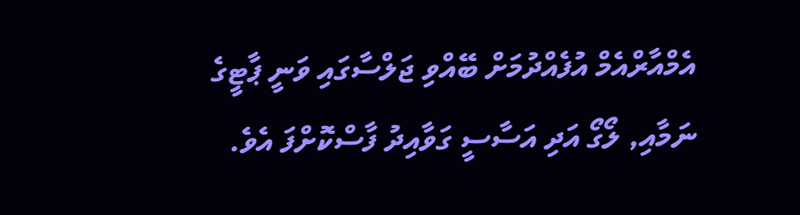އެމްއާރްއެމް އުފެއްދުމަށް ބޭއްވި ޖަލްސާގައި ވަނީ ޕާޓީގެ ނަމާއި, ލޯގޯ އަދި އަސާސީ ގަވާއިދު ފާސްކޮށްފަ އެވެ.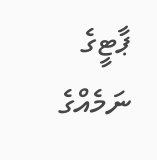ޕާޓީގެ ނަމެއްގެ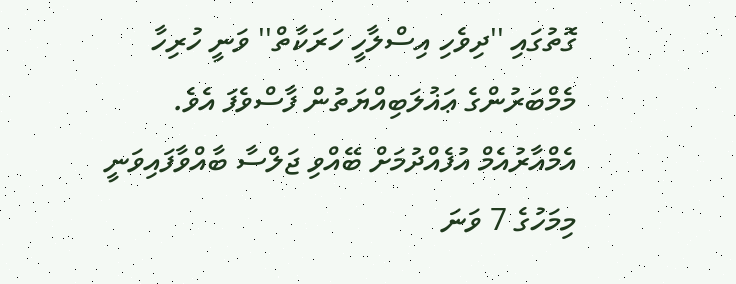ގޮތުގައި ''ދިވެހި އިސްލާހީ ހަރަކާތް'' ވަނީ ހުރިހާ މެމްބަރުންގެ ޢަޣުލަބިއްޔަތުން ފާސްވެފަ އެވެ.
އެމްއާރުއެމް އުފެއްދުމަށް ބޭއްވި ޖަލްސާ ބާއްވާފައިވަނީ މިމަހުގެ 7 ވަނަ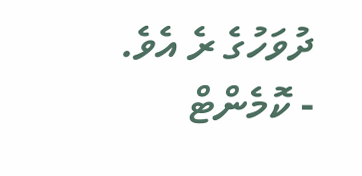ދުވަހުގެ ރެ އެވެ.
- ކޮމެންޓް